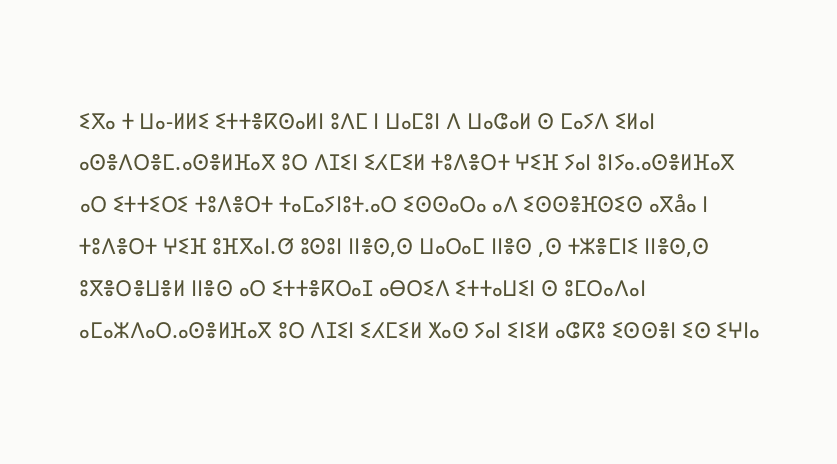ⵉⴳⴰ ⵜ ⵡⴰ-ⵍⵍⵉ ⵉⵜⵜⴻⴽⵙⴰⵍⵏ ⵓⴷⵎ ⵏ ⵡⴰⵎⵓⵏ ⴷ ⵡⴰⵛⴰⵍ ⵙ ⵎⴰⵢⴷ ⵉⵍⴰⵏ ⴰⵙⴻⴷⵔⴻⵎ.ⴰⵙⴻⵍⴼⴰⴳ ⵓⵔ ⴷⵊⵉⵏ ⵉⵃⵎⵉⵍ ⵜⵓⴷⴻⵔⵜ ⵖⵉⴼ ⵢⴰⵏ ⵓⵏⵢⴰ.ⴰⵙⴻⵍⴼⴰⴳ ⴰⵔ ⵉⵜⵜⵉⵔⵉ ⵜⵓⴷⴻⵔⵜ ⵜⴰⵎⴰⵢⵏⵓⵜ.ⴰⵔ ⵉⵙⵙⴰⵔⴰ ⴰⴷ ⵉⵙⵙⴻⴼⵙⵉⵙ ⴰⴳåⴰ ⵏ ⵜⵓⴷⴻⵔⵜ ⵖⵉⴼ ⵓⴼⴳⴰⵏ.ⵚ ⵓⵙⵓⵏ ⵏⵏⴻⵙ,ⵙ ⵡⴰⵔⴰⵎ ⵏⵏⴻⵙ ,ⵙ ⵜⵣⴻⵎⵏⵉ ⵏⵏⴻⵙ,ⵙ ⵓⴳⴻⵔⴻⵡⴻⵍ ⵏⵏⴻⵙ ⴰⵔ ⵉⵜⵜⴻⴽⵔⴰⵊ ⴰⴱⵔⵉⴷ ⵉⵜⵜⴰⵡⵉⵏ ⵙ ⵓⵎⵔⴰⴷⴰⵏ ⴰⵎⴰⵣⴷⴰⵔ.ⴰⵙⴻⵍⴼⴰⴳ ⵓⵔ ⴷⵊⵉⵏ ⵉⵃⵎⵉⵍ ⵅⴰⵙ ⵢⴰⵏ ⵉⵏⵉⵍ ⴰⵛⴽⵓ ⵉⵙⵙⴻⵏ ⵉⵙ ⵉⵖⵏⴰ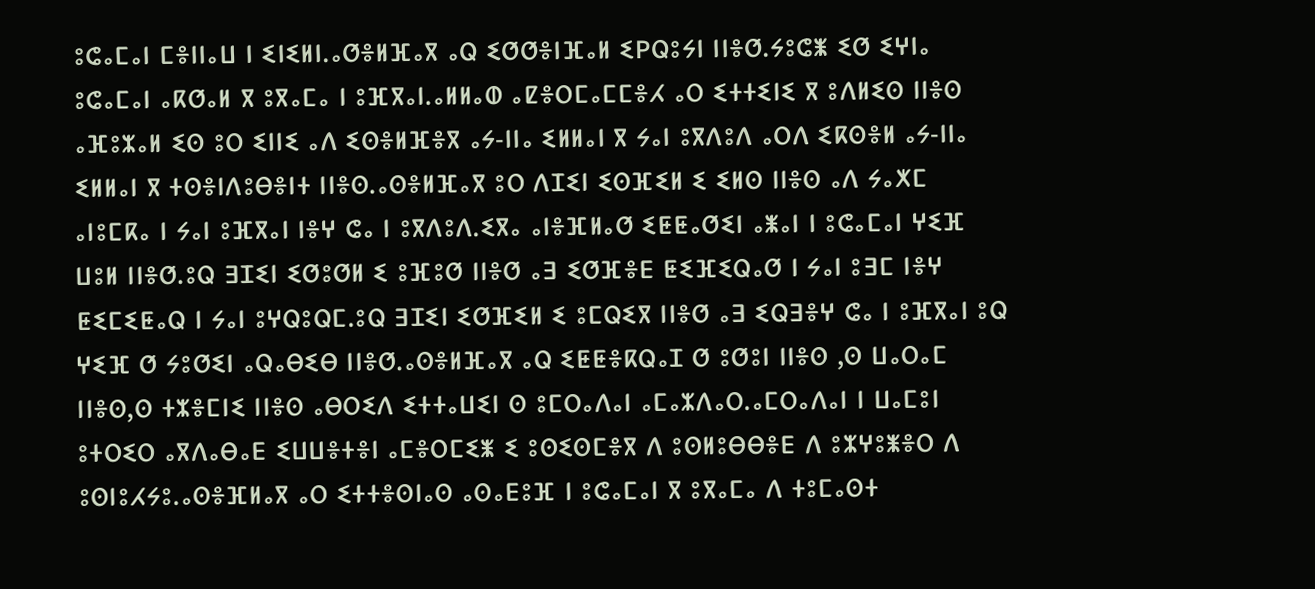ⵓⵛⴰⵎⴰⵏ ⵎⴻⵏⵏⴰⵡ ⵏ ⵉⵏⵉⵍⵏ.ⴰⵚⴻⵍⴼⴰⴳ ⴰⵕ ⵉⵚⵚⴻⵏⴼⴰⵍ ⵉPⵕⵓⵢⵏ ⵏⵏⴻⵚ.ⵢⵓⵛⵥ ⵉⵚ ⵉⵖⵏⴰ ⵓⵛⴰⵎⴰⵏ ⴰⴽⵚⴰⵍ ⴳ ⵓⴳⴰⵎⴰ ⵏ ⵓⴼⴳⴰⵏ.ⴰⵍⵍⴰⵀ ⴰⵇⴻⵔⵎⴰⵎⵎⴻⵃ ⴰⵔ ⵉⵜⵜⵉⵏⵉ ⴳ ⵓⴷⵍⵉⵙ ⵏⵏⴻⵙ ⴰⴼⵓⵣⴰⵍ ⵉⵙ ⵓⵔ ⵉⵏⵏⵉ ⴰⴷ ⵉⵙⴻⵍⴼⴻⴳ ⴰⵢ-ⵏⵏⴰ ⵉⵍⵍⴰⵏ ⴳ ⵢⴰⵏ ⵓⴳⴷⵓⴷ ⴰⵔⴷ ⵉⴽⵙⴻⵍ ⴰⵢ-ⵏⵏⴰ ⵉⵍⵍⴰⵏ ⴳ ⵜⵙⴻⵏⴷⵓⴱⴻⵏⵜ ⵏⵏⴻⵙ.ⴰⵙⴻⵍⴼⴰⴳ ⵓⵔ ⴷⵊⵉⵏ ⵉⵙⴼⵉⵍ ⵉ ⵉⵍⵙ ⵏⵏⴻⵙ ⴰⴷ ⵢⴰⵅⵎ ⴰⵏⵓⵎⴽⴰ ⵏ ⵢⴰⵏ ⵓⴼⴳⴰⵏ ⵏⴻⵖ ⵛⴰ ⵏ ⵓⴳⴷⵓⴷ.ⵉⴳⴰ ⴰⵏⴻⴼⵍⴰⵚ ⵉⵟⵟⴰⵚⵉⵏ ⴰⵥⴰⵏ ⵏ ⵓⵛⴰⵎⴰⵏ ⵖⵉⴼ ⵡⵓⵍ ⵏⵏⴻⵚ.ⵓⵕ ⴺⵊⵉⵏ ⵉⵚⵓⵚⵍ ⵉ ⵓⴼⵓⵚ ⵏⵏⴻⵚ ⴰⴺ ⵉⵚⴼⴻⴹ ⵟⵉⴼⵉⵕⴰⵚ ⵏ ⵢⴰⵏ ⵓⴺⵎ ⵏⴻⵖ ⵟⵉⵎⵉⵟⴰⵕ ⵏ ⵢⴰⵏ ⵓⵖⵕⵓⵕⵎ.ⵓⵕ ⴺⵊⵉⵏ ⵉⵚⴼⵉⵍ ⵉ ⵓⵎⵕⵉⴳ ⵏⵏⴻⵚ ⴰⴺ ⵉⵕⴺⴻⵖ ⵛⴰ ⵏ ⵓⴼⴳⴰⵏ ⵓⵕ ⵖⵉⴼ ⵚ ⵢⵓⵚⵉⵏ ⴰⵕⴰⴱⵉⴱ ⵏⵏⴻⵚ.ⴰⵙⴻⵍⴼⴰⴳ ⴰⵕ ⵉⵟⵟⴻⴽⵕⴰⵊ ⵚ ⵓⵚⵓⵏ ⵏⵏⴻⵙ ,ⵙ ⵡⴰⵔⴰⵎ ⵏⵏⴻⵙ,ⵙ ⵜⵣⴻⵎⵏⵉ ⵏⵏⴻⵙ ⴰⴱⵔⵉⴷ ⵉⵜⵜⴰⵡⵉⵏ ⵙ ⵓⵎⵔⴰⴷⴰⵏ ⴰⵎⴰⵣⴷⴰⵔ.ⴰⵎⵔⴰⴷⴰⵏ ⵏ ⵡⴰⵎⵓⵏ ⵓⵜⵔⵉⵔ ⴰⴳⴷⴰⴱⴰⴹ ⵉⵡⵡⴻⵜⴻⵏ ⴰⵎⴻⵔⵎⵉⵥ ⵉ ⵓⵙⵉⵙⵎⴻⴳ ⴷ ⵓⵙⵍⵓⴱⴱⴻⴹ ⴷ ⵓⵣⵖⵓⵥⴻⵔ ⴷ ⵓⵙⵏⵓⵃⵢⵓ.ⴰⵙⴻⴼⵍⴰⴳ ⴰⵔ ⵉⵜⵜⴻⵙⵏⴰⵙ ⴰⵙⴰⴹⵓⴼ ⵏ ⵓⵛⴰⵎⴰⵏ ⴳ ⵓⴳⴰⵎⴰ ⴷ ⵜⵓⵎⴰⵙⵜ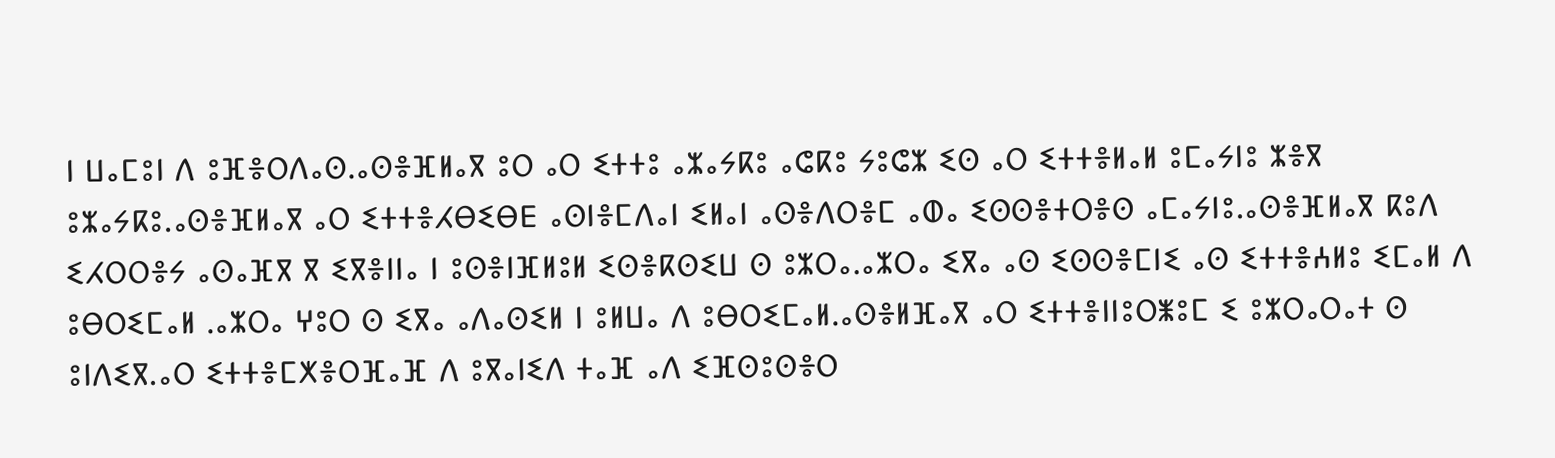ⵏ ⵡⴰⵎⵓⵏ ⴷ ⵓⴼⴻⵔⴷⴰⵙ.ⴰⵙⴻⴼⵍⴰⴳ ⵓⵔ ⴰⵔ ⵉⵜⵜⵓ ⴰⵣⴰⵢⴽⵓ ⴰⵛⴽⵓ ⵢⵓⵛⵣ ⵉⵙ ⴰⵔ ⵉⵜⵜⴻⵍⴰⵍ ⵓⵎⴰⵢⵏⵓ ⵣⴻⴳ ⵓⵣⴰⵢⴽⵓ.ⴰⵙⴻⴼⵍⴰⴳ ⴰⵔ ⵉⵜⵜⴻⵃⴱⵉⴱⴹ ⴰⵙⵏⴻⵎⴷⴰⵏ ⵉⵍⴰⵏ ⴰⵙⴻⴷⵔⴻⵎ ⴰⵀⴰ ⵉⵙⵙⴻⵜⵔⴻⵙ ⴰⵎⴰⵢⵏⵓ.ⴰⵙⴻⴼⵍⴰⴳ ⴽⵓⴷ ⵉⵃⵔⵔⴻⵢ ⴰⵙⴰⴼⴳ ⴳ ⵉⴳⴻⵏⵏⴰ ⵏ ⵓⵙⴻⵏⴼⵍⵓⵍ ⵉⵙⴻⴽⵙⵉⵡ ⵙ ⵓⵣⵔⴰ.ⴰⵣⵔⴰ ⵉⴳⴰ ⴰⵙ ⵉⵙⵙⴻⵎⵏⵉ ⴰⵙ ⵉⵜⵜⴻⵄⵍⵓ ⵉⵎⴰⵍ ⴷ ⵓⴱⵔⵉⵎⴰⵍ .ⴰⵣⵔⴰ ⵖⵓⵔ ⵙ ⵉⴳⴰ ⴰⴷⴰⵙⵉⵍ ⵏ ⵓⵍⵡⴰ ⴷ ⵓⴱⵔⵉⵎⴰⵍ.ⴰⵙⴻⵍⴼⴰⴳ ⴰⵔ ⵉⵜⵜⴻⵏⵏⵓⵔⵥⵓⵎ ⵉ ⵓⵣⵔⴰⵔⴰⵜ ⵙ ⵓⵏⴷⵉⴳ.ⴰⵔ ⵉⵜⵜⴻⵎⵅⴻⵔⴼⴰⴼ ⴷ ⵓⴳⴰⵏⵉⴷ ⵜⴰⴼ ⴰⴷ ⵉⴼⵙⵓⵙⴻⵔ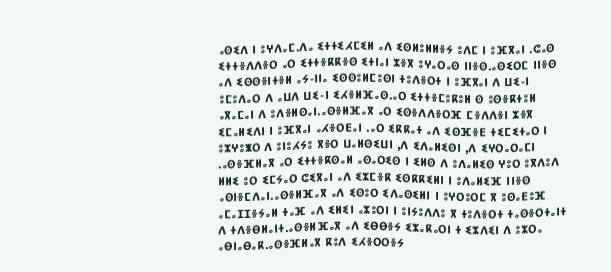ⴰⵙⵉⴷ ⵏ ⵓⵖⴷⴰⵎ.ⴷⴰ ⵉⵜⵜⵉⵃⵎⵉⵍ ⴰⴷ ⵉⵙⵍⵓⵍⵍⴻⵢ ⵓⴷⵎ ⵏ ⵓⴼⴳⴰⵏ .ⵛⴰⵙ ⵉⵜⵜⴻⴷⴷⴻⵔ ⴰⵔ ⵉⵜⵜⴻⴽⴽⴻⵙ ⵉⵜⵏⴰⵏ ⵣⴻⴳ ⵓⵖⴰⵔⴰⵙ ⵏⵏⴻⵙ.ⴰⵙⵉⵔⵎ ⵏⵏⴻⵙ ⴰⴷ ⵉⵙⵙⴻⵏⵜⴻⵍ ⴰⵢ-ⵏⵏⴰ ⵉⵙⵙⵓⵍⵎⵓⵙⵏ ⵜⵓⴷⴻⵔⵜ ⵏ ⵓⴼⴳⴰⵏ ⴷ ⵡⵉ-ⵏ ⵓⵎⵓⴷⴰⵔ ⴷ ⴰⵡⴷ ⵡⵉ-ⵏ ⵉⵃⴻⵍⴼⴰⵙ.ⴰⵔ ⵉⵜⵜⴻⵎⵓⴽⵓⵍ ⵙ ⵓⵙⴻⴽⵜⵓⵍ ⴰⴳⴰⵎⴰⵏ ⴷ ⵓⴷⴻⵍⵙⴰⵏ.ⴰⵙⴻⵍⴼⴰⴳ ⴰⵔ ⵉⵙⴻⴷⴷⴻⵔⴼ ⵎⴻⴷⴷⴻⵏ ⵣⴻⴳ ⵉⵎⴰⵍⵉⴷⵏ ⵏ ⵓⴼⴳⴰⵏ ⴰⵃⴻⵔⴹⴰⵏ .ⴰⵔ ⵉⴽⴽⴰⵜ ⴰⴷ ⵉⵙⴼⴻⴹ ⵜⵉⵎⵉⵜⴰⵔ ⵏ ⵓⵣⵖⵓⵥⵔ ⴷ ⵓⵏⵓⵃⵢⵓ ⴳⴻⵔ ⵡⴰⵍⵙⵉⵡⵏ ,ⴷ ⵉⴷⴰⵍⵉⵙⵏ ,ⴷ ⵉⵖⵔⴰⵔⴰⵎⵏ .ⴰⵙⴻⴼⵍⴰⴳ ⴰⵔ ⵉⵜⵜⴻⴽⵙⴰⵍ ⴰⵙⴰⵔⵉⵙ ⵏ ⵉⵍⵙ ⴷ ⵓⴷⴰⵍⵉⵙ ⵖⵓⵔ ⵓⴳⴷⵓⴷ ⵍⵍⵉ ⵓⵔ ⵉⵎⵢⴰⵔ ⵛⵉⴳⴰⵏ ⴰⴷ ⵉⵣⵎⴻⴽ ⵉⵙⴽⴽⵉⵍⵏ ⵏ ⵓⴷⴰⵍⵉⴼ ⵏⵏⴻⵙ ⴰⵙⵏⴻⵎⴷⴰⵏ.ⴰⵙⴻⵍⴼⴰⴳ ⴰⴷ ⵉⵙⵓⵔ ⵉⴷⴰⵙⵉⵍⵏ ⵏ ⵓⵖⵔⵓⵔⵎ ⴳ ⵓⵙⴰⴹⵓⴼ ⴰⵎⴰⵊⵊⴻⵢⴰⵍ ⵜⴰⴼ ⴰⴷ ⵉⵍⵉⵏ ⴰⵣⵓⵔⵏ ⵏ ⵓⵏⵢⵓⴷⴷⵓ ⴳ ⵜⵓⴷⴻⵔⵜ ⵜⴰⵙⴻⵔⵜⴰⵏⵜ ⴷ ⵜⴷⴻⴱⵍⴰⵏⵜ.ⴰⵙⴻⵍⴼⴰⴳ ⴰⴷ ⵉⴱⴱⴻⵢ ⵉⵣⴰⴽⴰⵔⵏ ⵜ ⵉⵣⴷⵉⵏ ⴷ ⵓⵣⵔⴰ ⴰⴱⵏⴰⴱⴰⴽ.ⴰⵙⴻⴼⵍⴰⴳ ⴽⵓⴷ ⵉⵃⴻⵔⵔⴻⵢ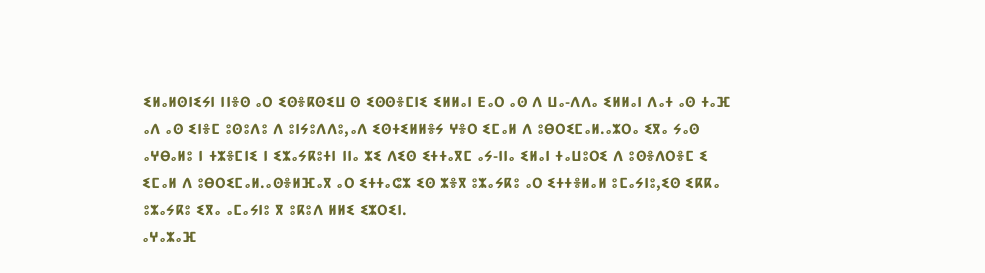ⵉⵍⴰⵍⵙⵏⵉⵢⵏ ⵏⵏⴻⵙ ⴰⵔ ⵉⵙⴻⴽⵙⵉⵡ ⵙ ⵉⵙⵙⴻⵎⵏⵉ ⵉⵍⵍⴰⵏ ⴹⴰⵔ ⴰⵙ ⴷ ⵡⴰ-ⴷⴷⴰ ⵉⵍⵍⴰⵏ ⴷⴰⵜ ⴰⵙ ⵜⴰⴼ ⴰⴷ ⴰⵙ ⵉⵏⴻⵎ ⵓⵙⵓⴷⵓ ⴷ ⵓⵏⵢⵓⴷⴷⵓ,ⴰⴷ ⵉⵙⵜⵉⵍⵍⴻⵢ ⵖⴻⵔ ⵉⵎⴰⵍ ⴷ ⵓⴱⵔⵉⵎⴰⵍ.ⴰⵣⵔⴰ ⵉⴳⴰ ⵢⴰⵙ ⴰⵖⴱⴰⵍⵓ ⵏ ⵜⵣⴻⵎⵏⵉ ⵏ ⵉⵣⴰⵢⴽⵓⵜⵏ ⵏⵏⴰ ⵣⵉ ⴷⵉⵙ ⵉⵜⵜⴰⴳⵎ ⴰⵢ-ⵏⵏⴰ ⵉⵍⴰⵏ ⵜⴰⵡⵓⵔⵉ ⴷ ⵓⵙⴻⴷⵔⴻⵎ ⵉ ⵉⵎⴰⵍ ⴷ ⵓⴱⵔⵉⵎⴰⵍ.ⴰⵙⴻⵍⴼⴰⴳ ⴰⵔ ⵉⵜⵜⴰⵛⵣ ⵉⵙ ⵣⴻⴳ ⵓⵣⴰⵢⴽⵓ ⴰⵔ ⵉⵜⵜⴻⵍⴰⵍ ⵓⵎⴰⵢⵏⵓ,ⵉⵙ ⵉⴽⴽⴰ ⵓⵣⴰⵢⴽⵓ ⵉⴳⴰ ⴰⵎⴰⵢⵏⵓ ⴳ ⵓⴽⵓⴷ ⵍⵍⵉ ⵉⵣⵔⵉⵏ.
ⴰⵖⴰⵣⴰⴼ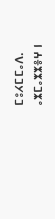ⵎⵓⵃⵎⵎⴰⴷ.
ⴰⵣⵎⴰⵣⵣⴻⵖ ⵏ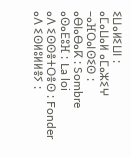ⵉⵡⴰⵍⵉⵡⵏ :
ⴰⵎⴰⵡⴰⵍ ⴰⵎⴰⵣⵉⵖ –ⴰⴼⵔⴰⵏⵙⵉⵙ :
ⴰⴱⵏⴰⴱⴰⴽ : Sombre
ⴰⵙⴰⴹⵓⴼ : La loi
ⴰⴷ ⵉⵙⵙⴻⵜⵔⴻⵙ : Fonder
ⴰⴷ ⵉⵙⵍⵓⵍⵍⴻⵢ :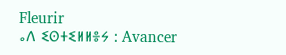Fleurir
ⴰⴷ ⵉⵙⵜⵉⵍⵍⴻⵢ : Avancer